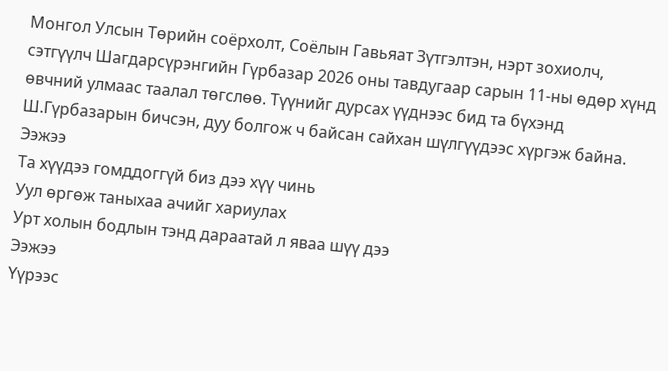Монгол Улсын Төрийн соёрхолт, Соёлын Гавьяат Зүтгэлтэн, нэрт зохиолч, сэтгүүлч Шагдарсүрэнгийн Гүрбазар 2026 оны тавдугаар сарын 11-ны өдөр хүнд өвчний улмаас таалал төгслөө. Түүнийг дурсах үүднээс бид та бүхэнд Ш.Гүрбазарын бичсэн, дуу болгож ч байсан сайхан шүлгүүдээс хүргэж байна.
Ээжээ
Та хүүдээ гомддоггүй биз дээ хүү чинь
Уул өргөж таныхаа ачийг хариулах
Урт холын бодлын тэнд дараатай л яваа шүү дээ
Ээжээ
Үүрээс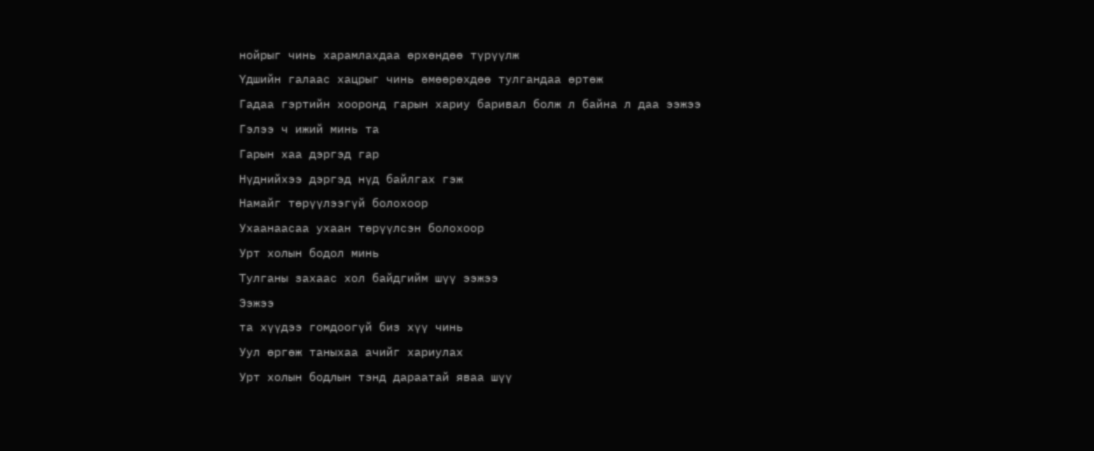нойрыг чинь харамлахдаа өрхөндөө түрүүлж
Үдшийн галаас хацрыг чинь өмөөрөхдөө тулгандаа өртөж
Гадаа гэртийн хооронд гарын хариу баривал болж л байна л даа ээжээ
Гэлээ ч ижий минь та
Гарын хаа дэргэд гар
Нүднийхээ дэргэд нүд байлгах гэж
Намайг төрүүлээгүй болохоор
Ухаанаасаа ухаан төрүүлсэн болохоор
Урт холын бодол минь
Тулганы захаас хол байдгийм шүү ээжээ
Ээжээ
та хүүдээ гомдоогүй биз хүү чинь
Уул өргөж таныхаа ачийг хариулах
Урт холын бодлын тэнд дараатай яваа шүү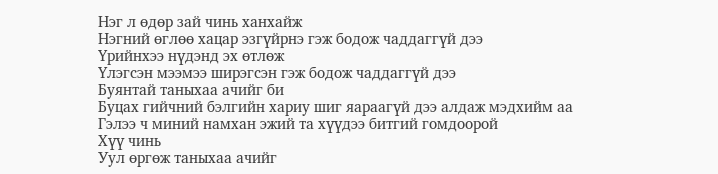Нэг л өдөр зай чинь ханхайж
Нэгний өглөө хацар эзгүйрнэ гэж бодож чаддаггүй дээ
Үрийнхээ нүдэнд эх өтлөж
Үлэгсэн мээмээ ширэгсэн гэж бодож чаддаггүй дээ
Буянтай таныхаа ачийг би
Буцах гийчний бэлгийн хариу шиг яараагүй дээ алдаж мэдхийм аа
Гэлээ ч миний намхан эжий та хүүдээ битгий гомдоорой
Хүү чинь
Уул өргөж таныхаа ачийг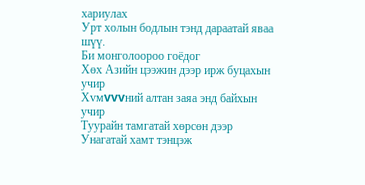хариулах
Урт холын бодлын тэнд дараатай яваа шүү.
Би монголоороо гоёдог
Хөх Азийн цээжин дээр ирж буцахын учир
Хvмvvvний алтан заяа энд байхын учир
Туурайн тамгатай хөрсөн дээр
Унагатай хамт тэнцэж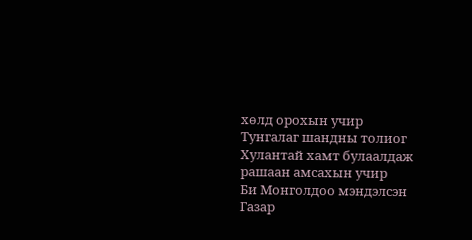хөлд орохын учир
Тунгалаг шандны толиог
Хулантай хамт булаалдаж рашаан амсахын учир
Би Монголдоо мэндэлсэн
Газар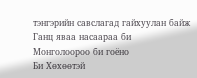тэнгэрийн савслагад гайхуулан байж
Ганц яваа насаараа би
Монголоороо би гоёно
Би Хөхөөтэй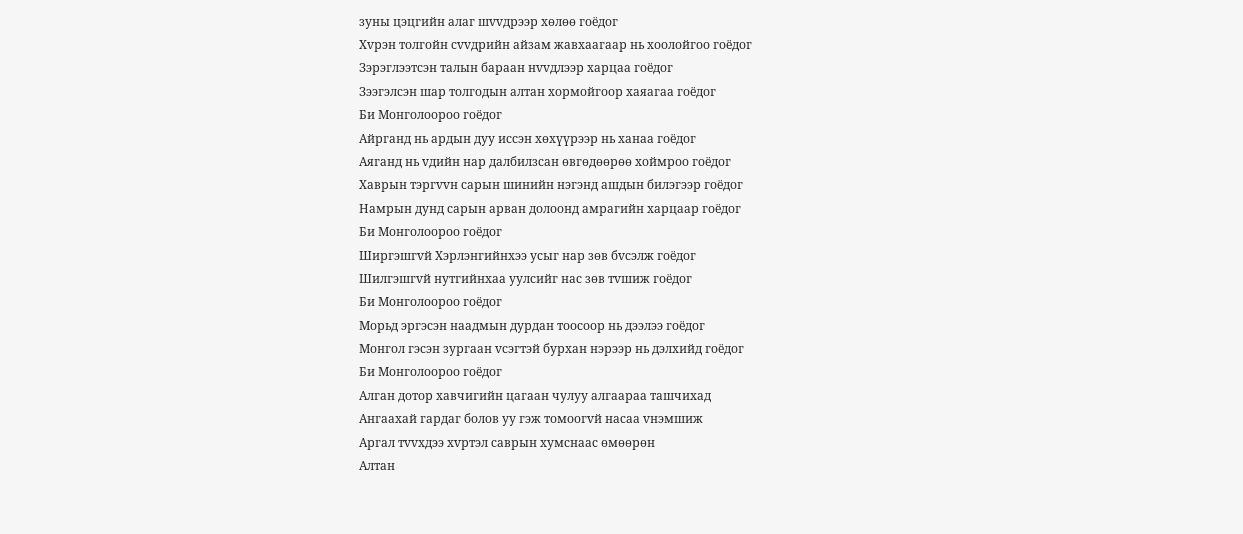зуны цэцгийн алаг шvvдрээр хөлөө гоёдог
Хvрэн толгойн сvvдрийн айзам жавхаагаар нь хоолойгоо гоёдог
Зэрэглээтсэн талын бараан нvvдлээр харцаа гоёдог
Зээгэлсэн шар толгодын алтан хормойгоор хаяагаа гоёдог
Би Монголоороо гоёдог
Айрганд нь ардын дуу иссэн хөхүүрээр нь ханаа гоёдог
Аяганд нь vдийн нар далбилзсан өвгөдөөрөө хоймроо гоёдог
Хаврын тэргvvн сарын шинийн нэгэнд ашдын билэгээр гоёдог
Намрын дунд сарын арван долоонд амрагийн харцаар гоёдог
Би Монголоороо гоёдог
Ширгэшгvй Хэрлэнгийнхээ усыг нар зөв бvсэлж гоёдог
Шилгэшгvй нутгийнхаа уулсийг нас зөв тvшиж гоёдог
Би Монголоороо гоёдог
Морьд эргэсэн наадмын дурдан тоосоор нь дээлээ гоёдог
Монгол гэсэн зургаан vсэгтэй бурхан нэрээр нь дэлхийд гоёдог
Би Монголоороо гоёдог
Алган дотор хавчигийн цагаан чулуу алгаараа ташчихад
Ангаахай гардаг болов уу гэж томоогvй насаа vнэмшиж
Аргал тvvхдээ хvртэл саврын хумснаас өмөөрөн
Алтан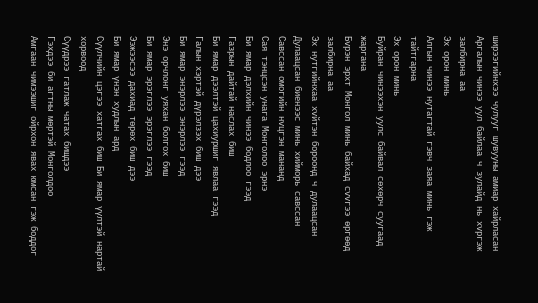ширээгийнхээ чулууг шувууны амиар хайрласан
Аргалын чинээ уул байлаа ч зулайд нь хvргэж залбирна аа
Эх орон минь
Алгын чинээ нутагтай гэвч заяа минь гэж тайтгарна
Эх орон минь
Буйран чинээхэн уулс байвал сөхөрч суугаад жаргана
Бvрэн эрхт Монгол минь байхад сvvгээ өргөөд залбирна аа
Эх нутгийнхаа хvйтэн бороонд ч дулаацсан
Дулаацсан биенээс минь хийморь савссан
Савссан омогийн нvцгэн мананд
Сая тэнцсэн унага Монголоо эрнэ
Би ямар дэлхийн чинээ бодлоо гээд
Газрын дайтай наслах биш
Би ямар дээлтэй цахиуршиг явлаа гээд
Галын хэртэй дүрэлзэх биш дээ
Би ямар энэрлээ энэрлээ гээд
Энэ орчлонг уяхан болгох биш
Би ямар эрэглээ эрэглээ гээд
Ээжээсээ дахиад төрөх биш дээ
Би ямар үнэн худлын ард
Сүүлчийн цэгээ хатгах биш Би ямар үүлтэй нартай хорвоод
Сүүдрээ гатлаж чатах бишдээ
Гэхдээ би агтны мөртэй Монголдоо
Амгаан чимээшиг ойрхон явах юмсан гэж боддог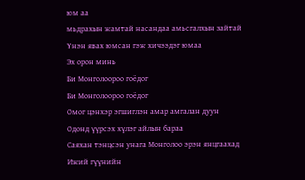юм аа
мьдрахын жамтай насандаа амьсгалхын зайтай
Үнэн явах юмсан гэж хичээдэг юмаа
Эх орон минь
Би Монголоороо гоёдог
Би Монголоороо гоёдог
Омог цэнхэр эгшиглэн амар амгалан дуун
Одонд үүрсэх хүлэг айлын бараа
Саяхан тэнцсэн унага Монголоо эрэн янцгаахад
Ижий гүүнийн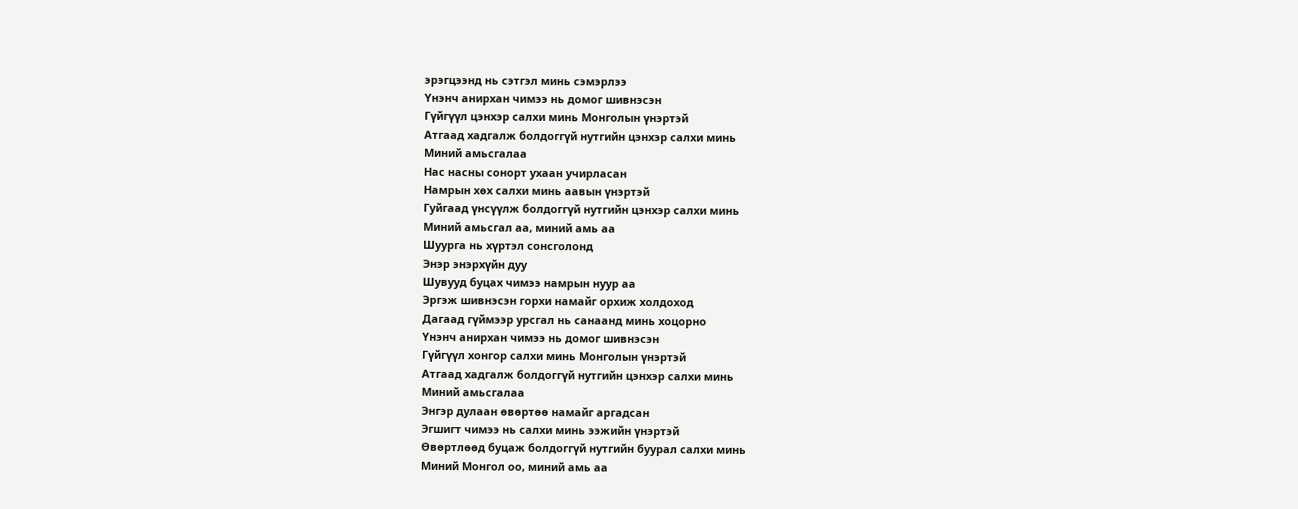эрэгцээнд нь сэтгэл минь сэмэрлээ
Үнэнч анирхан чимээ нь домог шивнэсэн
Гүйгүүл цэнхэр салхи минь Монголын үнэртэй
Атгаад хадгалж болдоггүй нутгийн цэнхэр салхи минь
Миний амьсгалаа
Нас насны сонорт ухаан учирласан
Намрын хөх салхи минь аавын үнэртэй
Гуйгаад үнсүүлж болдоггүй нутгийн цэнхэр салхи минь
Миний амьсгал аа, миний амь аа
Шуурга нь хүртэл сонсголонд
Энэр энэрхүйн дуу
Шувууд буцах чимээ намрын нуур аа
Эргэж шивнэсэн горхи намайг орхиж холдоход
Дагаад гүймээр урсгал нь санаанд минь хоцорно
Үнэнч анирхан чимээ нь домог шивнэсэн
Гүйгүүл хонгор салхи минь Монголын үнэртэй
Атгаад хадгалж болдоггүй нутгийн цэнхэр салхи минь
Миний амьсгалаа
Энгэр дулаан өвөртөө намайг аргадсан
Эгшигт чимээ нь салхи минь ээжийн үнэртэй
Өвөртлөөд буцаж болдоггүй нутгийн буурал салхи минь
Миний Монгол оо, миний амь аа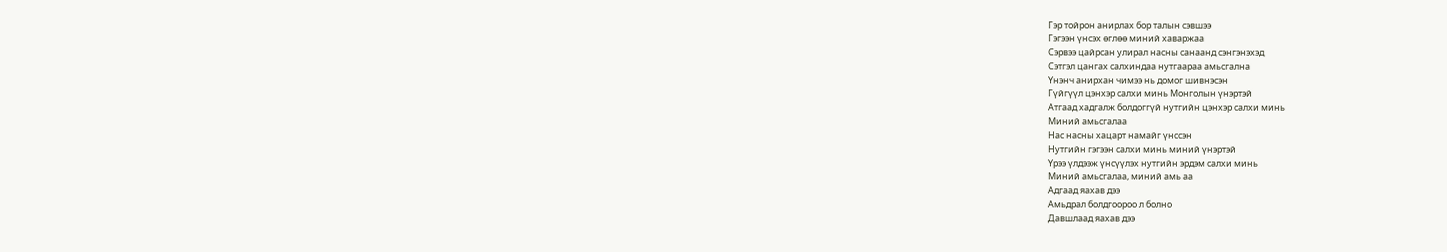Гэр тойрон анирлах бор талын сэвшээ
Гэгээн үнсэх өглөө миний хаваржаа
Сэрвээ цайрсан улирал насны санаанд сэнгэнэхэд
Сэтгэл цангах салхиндаа нутгаараа амьсгална
Үнэнч анирхан чимээ нь домог шивнэсэн
Гүйгүүл цэнхэр салхи минь Монголын үнэртэй
Атгаад хадгалж болдоггүй нутгийн цэнхэр салхи минь
Миний амьсгалаа
Нас насны хацарт намайг үнссэн
Нутгийн гэгээн салхи минь миний үнэртэй
Үрээ үлдээж үнсүүлэх нутгийн эрдэм салхи минь
Миний амьсгалаа, миний амь аа
Адгаад яахав дээ
Амьдрал болдгоороо л болно
Давшлаад яахав дээ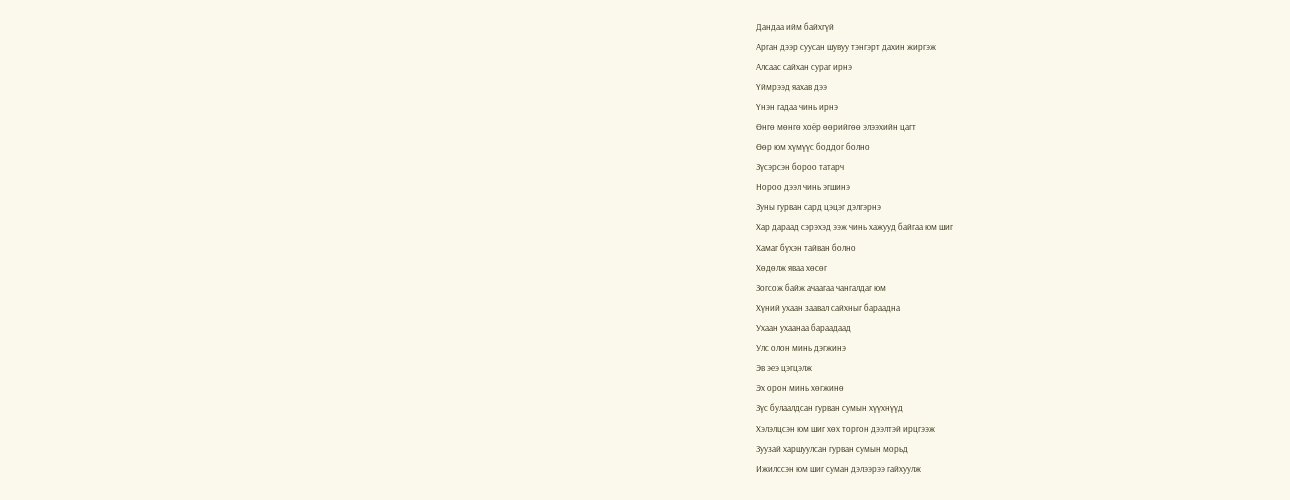Дандаа ийм байхгүй
Арган дээр суусан шувуу тэнгэрт дахин жиргэж
Алсаас сайхан сураг ирнэ
Үймрээд яахав дээ
Үнэн гадаа чинь ирнэ
Өнгө мөнгө хоёр өөрийгөө элээхийн цагт
Өөр юм хүмүүс боддог болно
Зүсэрсэн бороо татарч
Нороо дээл чинь эгшинэ
Зуны гурван сард цэцэг дэлгэрнэ
Хар дараад сэрэхэд ээж чинь хажууд байгаа юм шиг
Хамаг бүхэн тайван болно
Хөдөлж яваа хөсөг
Зогсож байж ачаагаа чангалдаг юм
Хүний ухаан заавал сайхныг бараадна
Ухаан ухаанаа бараадаад
Улс олон минь дэгжинэ
Эв эеэ цэгцэлж
Эх орон минь хөгжинө
Зүс булаалдсан гурван сумын хүүхнүүд
Хэлэлцсэн юм шиг хөх торгон дээлтэй ирцгээж
Зуузай харшуулсан гурван сумын морьд
Ижилссэн юм шиг суман дэлээрээ гайхуулж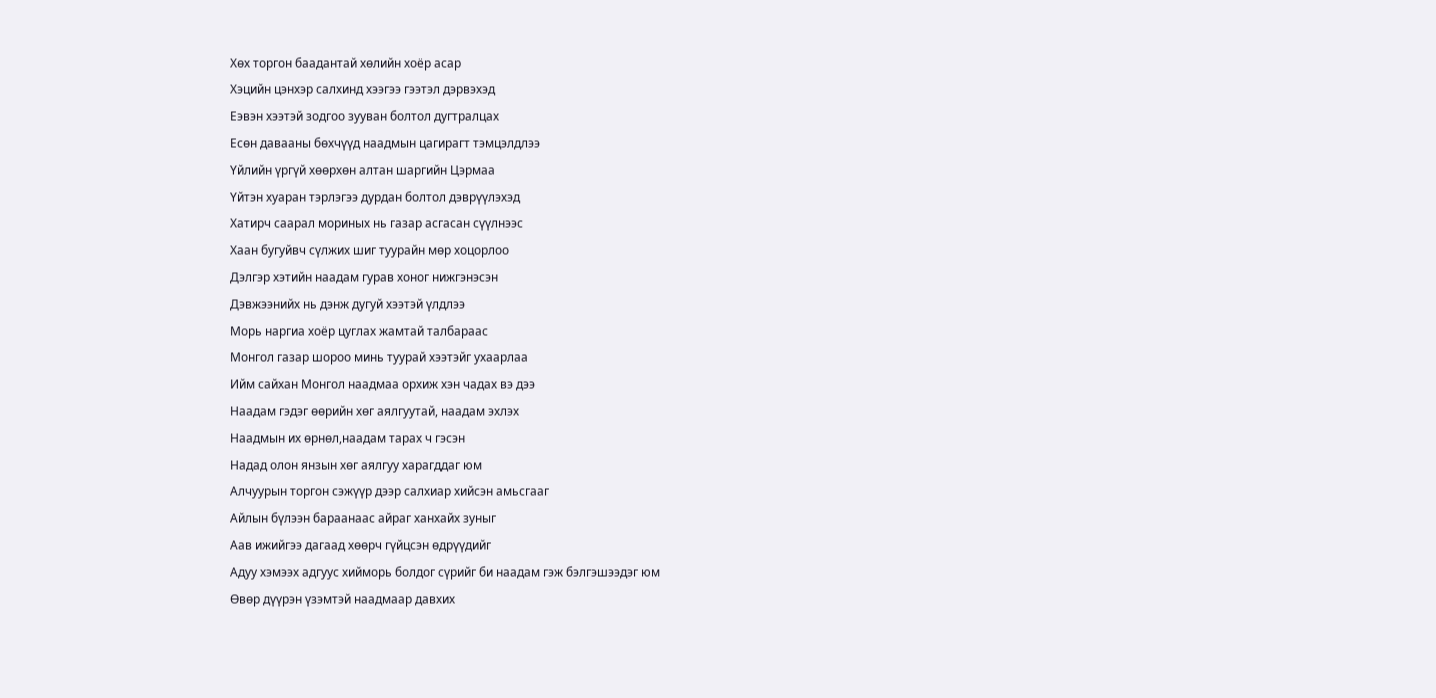Хөх торгон баадантай хөлийн хоёр асар
Хэцийн цэнхэр салхинд хээгээ гээтэл дэрвэхэд
Еэвэн хээтэй зодгоо зууван болтол дугтралцах
Есөн давааны бөхчүүд наадмын цагирагт тэмцэлдлээ
Үйлийн үргүй хөөрхөн алтан шаргийн Цэрмаа
Үйтэн хуаран тэрлэгээ дурдан болтол дэврүүлэхэд
Хатирч саарал мориных нь газар асгасан сүүлнээс
Хаан бугуйвч сүлжих шиг туурайн мөр хоцорлоо
Дэлгэр хэтийн наадам гурав хоног нижгэнэсэн
Дэвжээнийх нь дэнж дугуй хээтэй үлдлээ
Морь наргиа хоёр цуглах жамтай талбараас
Монгол газар шороо минь туурай хээтэйг ухаарлаа
Ийм сайхан Монгол наадмаа орхиж хэн чадах вэ дээ
Наадам гэдэг өөрийн хөг аялгуутай, наадам эхлэх
Наадмын их өрнөл,наадам тарах ч гэсэн
Надад олон янзын хөг аялгуу харагддаг юм
Алчуурын торгон сэжүүр дээр салхиар хийсэн амьсгааг
Айлын бүлээн бараанаас айраг ханхайх зуныг
Аав ижийгээ дагаад хөөрч гүйцсэн өдрүүдийг
Адуу хэмээх адгуус хийморь болдог сүрийг би наадам гэж бэлгэшээдэг юм
Өвөр дүүрэн үзэмтэй наадмаар давхих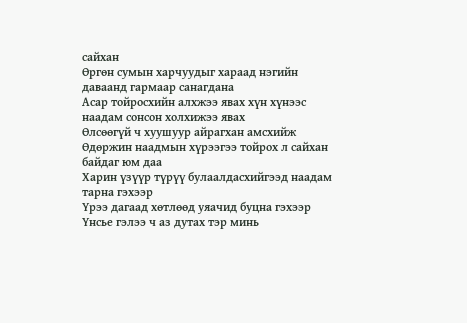сайхан
Өргөн сумын харчуудыг хараад нэгийн даваанд гармаар санагдана
Асар тойросхийн алхжээ явах хүн хүнээс наадам сонсон холхижээ явах
Өлсөөгүй ч хуушуур айрагхан амсхийж
Өдөржин наадмын хүрээгээ тойрох л сайхан байдаг юм даа
Харин үзүүр түрүү булаалдасхийгээд наадам тарна гэхээр
Үрээ дагаад хөтлөөд уяачид буцна гэхээр
Үнсье гэлээ ч аз дутах тэр минь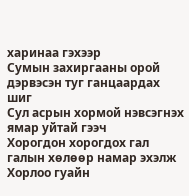харинаа гэхээр
Сумын захиргааны орой дэрвэсэн туг ганцаардах шиг
Сул асрын хормой нэвсэгнэх ямар уйтай гээч
Хорогдон хорогдох гал галын хөлөөр намар эхэлж
Хорлоо гуайн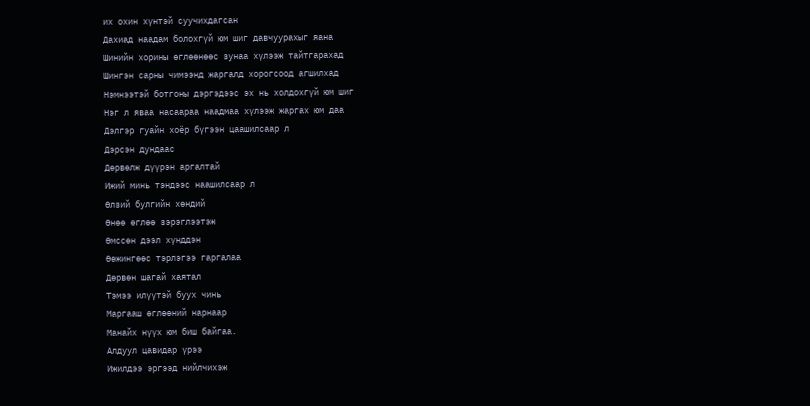их охин хүнтэй суучихдагсан
Дахиад наадам болохгүй юм шиг давчуурахыг яана
Шинийн хорины өглөөнөөс зунаа хүлээж тайтгарахад
Шингэн сарны чимээнд жаргалд хорогсоод агшилхад
Нэмнээтэй ботгоны дэргэдээс эх нь холдохгүй юм шиг
Нэг л яваа насаараа наадмаа хүлээж жаргах юм даа
Дэлгэр гуайн хоёр бүгээн цаашилсаар л
Дэрсэн дундаас
Дөрвөлж дүүрэн аргалтай
Ижий минь тэндээс наашилсаар л
Өлзий булгийн хөндий
Өнөө өглөө зэрэглээтэж
Өмссөн дээл хүнддэн
Өөжингөөс тэрлэгээ гаргалаа
Дөрвөн шагай хаятал
Тэмээ илүүтэй буух чинь
Маргааш өглөөний нарнаар
Манайх нүүх юм биш байгаа.
Алдуул цавидар үрээ
Ижилдээ эргээд нийлчихэж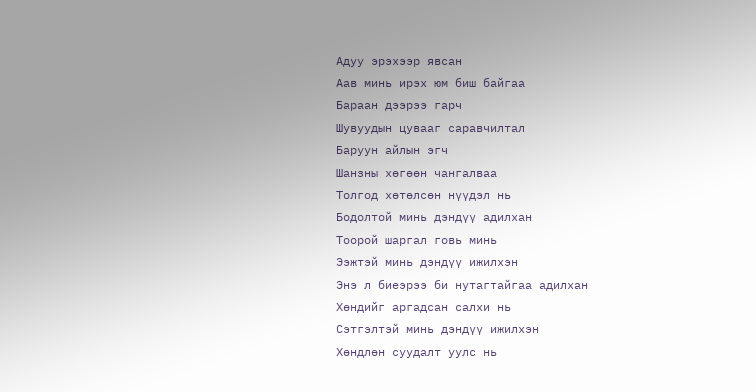Адуу эрэхээр явсан
Аав минь ирэх юм биш байгаа
Бараан дээрээ гарч
Шувуудын цувааг саравчилтал
Баруун айлын эгч
Шанзны хөгөөн чангалваа
Толгод хөтөлсөн нүүдэл нь
Бодолтой минь дэндүү адилхан
Тоорой шаргал говь минь
Ээжтэй минь дэндүү ижилхэн
Энэ л биеэрээ би нутагтайгаа адилхан
Хөндийг аргадсан салхи нь
Сэтгэлтэй минь дэндүү ижилхэн
Хөндлөн суудалт уулс нь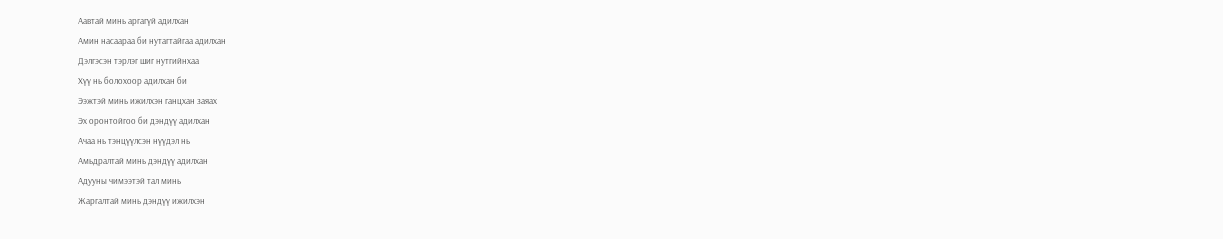Аавтай минь аргагүй адилхан
Амин насаараа би нутагтайгаа адилхан
Дэлгэсэн тэрлэг шиг нутгийнхаа
Хүү нь болохоор адилхан би
Ээжтэй минь ижилхэн ганцхан заяаx
Эх оронтойгоо би дэндүү адилхан
Ачаа нь тэнцүүлсэн нүүдэл нь
Амьдралтай минь дэндүү адилхан
Адууны чимээтэй тал минь
Жаргалтай минь дэндүү ижилхэн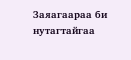Заяагаараа би нутагтайгаа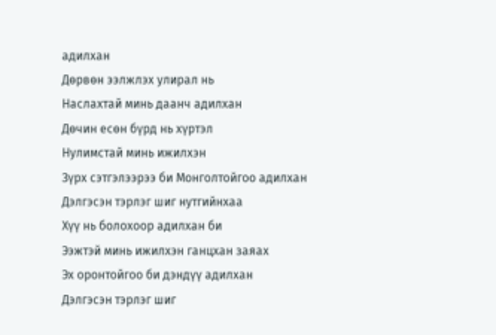адилхан
Дөрвөн ээлжлэх улирал нь
Наслахтай минь даанч адилхан
Дөчин есөн бүрд нь хүртэл
Нулимстай минь ижилхэн
Зүрх сэтгэлээрээ би Монголтойгоо адилхан
Дэлгэсэн тэрлэг шиг нутгийнхаа
Хүү нь болохоор адилхан би
Ээжтэй минь ижилхэн ганцхан заяаx
Эх оронтойгоо би дэндүү адилхан
Дэлгэсэн тэрлэг шиг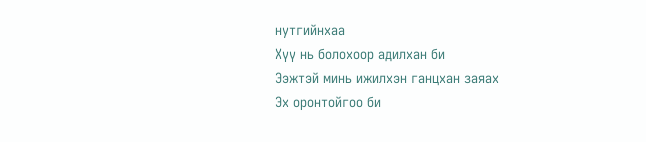нутгийнхаа
Хүү нь болохоор адилхан би
Ээжтэй минь ижилхэн ганцхан заяаx
Эх оронтойгоо би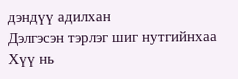дэндүү адилхан
Дэлгэсэн тэрлэг шиг нутгийнхаа
Хүү нь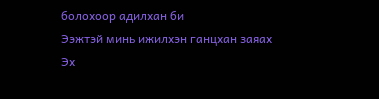болохоор адилхан би
Ээжтэй минь ижилхэн ганцхан заяаx
Эх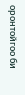оронтойгоо би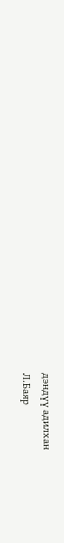дэндүү адилхан
Л.Баяр